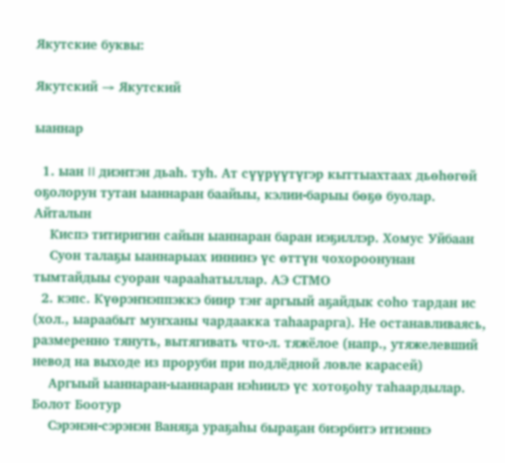Якутские буквы:

Якутский → Якутский

ыаннар

  1. ыан II диэнтэн дьаһ. туһ. Ат сүүрүүтүгэр кыттыахтаах дьөһөгөй оҕолорун тутан ыаннаран баайыы, кэлии-барыы бөҕө буолар. Айталын
    Киспэ титиригин сайын ыаннаран баран иэҕиллэр. Хомус Уйбаан
    Суон талаҕы ыаннарыах иннинэ үс өттүн чохороонунан тымтайдыы суоран чарааһатыллар. АЭ СТМО
  2. кэпс. Күөрэҥнэппэккэ биир тэҥ аргыый аҕайдык соһо тардан ис (хол., ыараабыт муҥханы чардаакка таһаарарга). Не останавливаясь, размеренно тянуть, вытягивать что-л. тяжёлое (напр., утяжелевший невод на выходе из проруби при подлёдной ловле карасей)
    Аргыый ыаннаран-ыаннаран нэһиилэ үс хотоҕоһу таһаардылар. Болот Боотур
    Сэрэнэн-сэрэнэн Ваняҕа ураҕаһы быраҕан биэрбитэ итиэннэ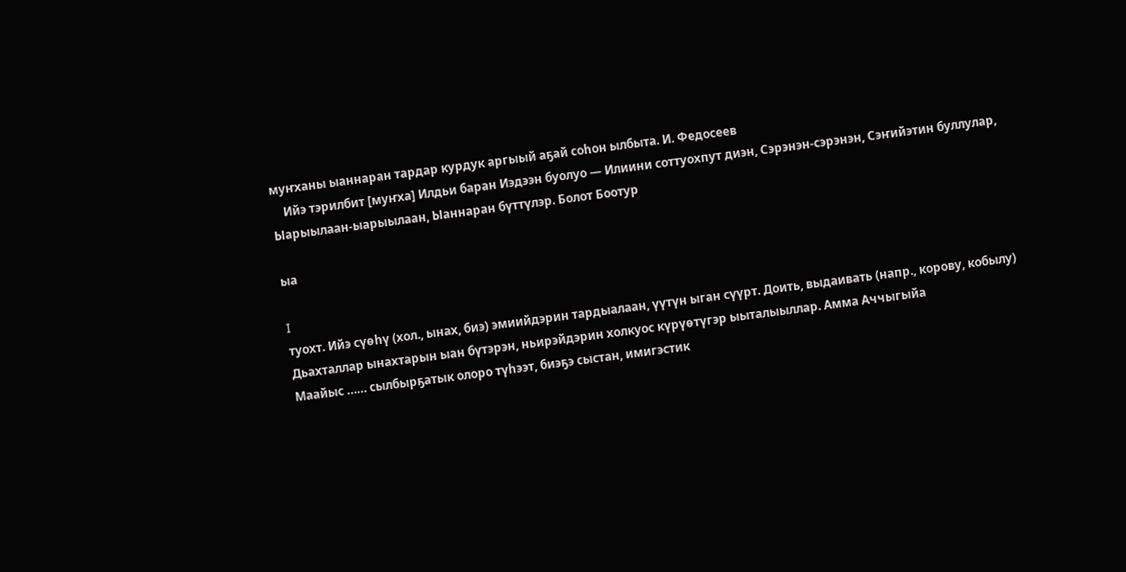муҥханы ыаннаран тардар курдук аргыый аҕай соһон ылбыта. И. Федосеев
    Ийэ тэрилбит [муҥха] Илдьи баран Иэдээн буолуо — Илиини соттуохпут диэн, Сэрэнэн-сэрэнэн, Сэҥийэтин буллулар, Ыарыылаан-ыарыылаан, Ыаннаран бүттүлэр. Болот Боотур

ыа

I
туохт. Ийэ сүөһү (хол., ынах, биэ) эмиийдэрин тардыалаан, үүтүн ыган сүүрт. Доить, выдаивать (напр., корову, кобылу)
Дьахталлар ынахтарын ыан бүтэрэн, ньирэйдэрин холкуос күрүөтүгэр ыыталыыллар. Амма Аччыгыйа
Маайыс …… сылбырҕатык олоро түһээт, биэҕэ сыстан, имигэстик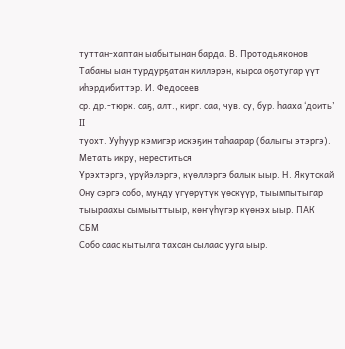туттан-хаптан ыабытынан барда. В. Протодьяконов
Табаны ыан турдурҕатан киллэрэн, кырса оҕотугар үүт иһэрдибиттэр. И. Федосеев
ср. др.-тюрк. саҕ, алт., кирг. саа, чув. су, бур. һааха ‘доить’
II
туохт. Ууһуур кэмигэр искэҕин таһаарар (балыгы этэргэ). Метать икру, нереститься
Үрэхтэргэ, үрүйэлэргэ, күөллэргэ балык ыыр. Н. Якутскай
Ону сэргэ собо, мунду үгүөрүтүк үөскүүр, тыымпытыгар тыыраахы сымыыттыыр, көҥүһүгэр күөнэх ыыр. ПАК СБМ
Собо саас кытылга тахсан сылаас ууга ыыр.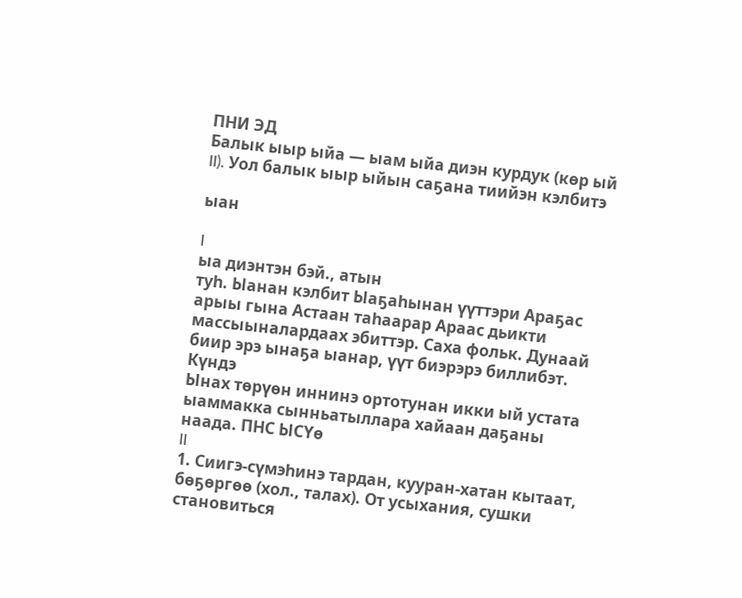ПНИ ЭД
Балык ыыр ыйа — ыам ыйа диэн курдук (көр ый II). Уол балык ыыр ыйын саҕана тиийэн кэлбитэ

ыан

I
ыа диэнтэн бэй., атын
туһ. Ыанан кэлбит Ыаҕаһынан үүттэри Араҕас арыы гына Астаан таһаарар Араас дьикти массыыналардаах эбиттэр. Саха фольк. Дунаай биир эрэ ынаҕа ыанар, үүт биэрэрэ биллибэт. Күндэ
Ынах төрүөн иннинэ ортотунан икки ый устата ыаммакка сынньатыллара хайаан даҕаны наада. ПНС ЫСҮө
II
1. Сиигэ-сүмэһинэ тардан, кууран-хатан кытаат, бөҕөргөө (хол., талах). От усыхания, сушки становиться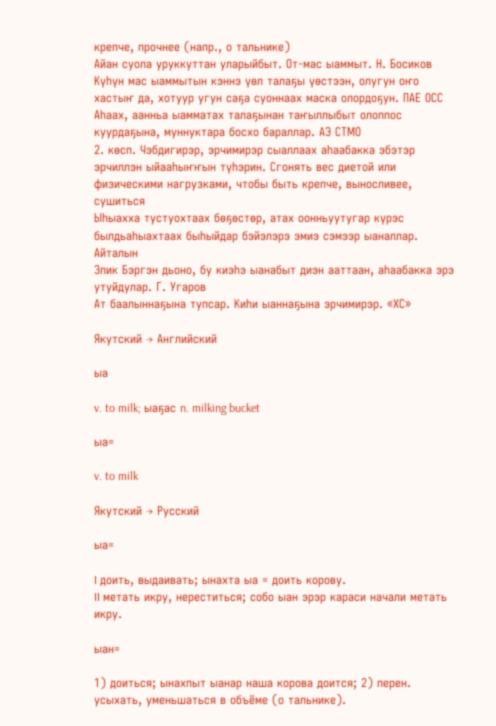крепче, прочнее (напр., о тальнике)
Айан суола уруккуттан уларыйбыт. От-мас ыаммыт. Н. Босиков
Күһүн мас ыаммытын кэннэ үөл талаҕы үөстээн, олугун оҥо хастыҥ да, хотуур угун саҕа суоннаах маска олордоҕун. ПАЕ ОСС
Аһаах, аанньа ыамматах талаҕынан таҥыллыбыт олоппос куурдаҕына, муннуктара босхо бараллар. АЭ СТМО
2. көсп. Чэбдигирэр, эрчимирэр сыаллаах аһаабакка эбэтэр эрчиллэн ыйааһыҥҥын түһэрин. Сгонять вес диетой или физическими нагрузками, чтобы быть крепче, выносливее, сушиться
Ыһыахха тустуохтаах бөҕөстөр, атах оонньуутугар күрэс былдьаһыахтаах быһыйдар бэйэлэрэ эмиэ сэмээр ыаналлар. Айталын
Элик Бэргэн дьоно, бу киэһэ ыанабыт диэн ааттаан, аһаабакка эрэ утуйдулар. Г. Угаров
Ат баалыннаҕына тупсар. Киһи ыаннаҕына эрчимирэр. «ХС»

Якутский → Английский

ыа

v. to milk; ыаҕас n. milking bucket

ыа=

v. to milk

Якутский → Русский

ыа=

I доить, выдаивать; ынахта ыа = доить корову.
II метать икру, нереститься; собо ыан эрэр караси начали метать икру.

ыан=

1) доиться; ынахпыт ыанар наша корова доится; 2) перен. усыхать, уменьшаться в объёме (о тальнике).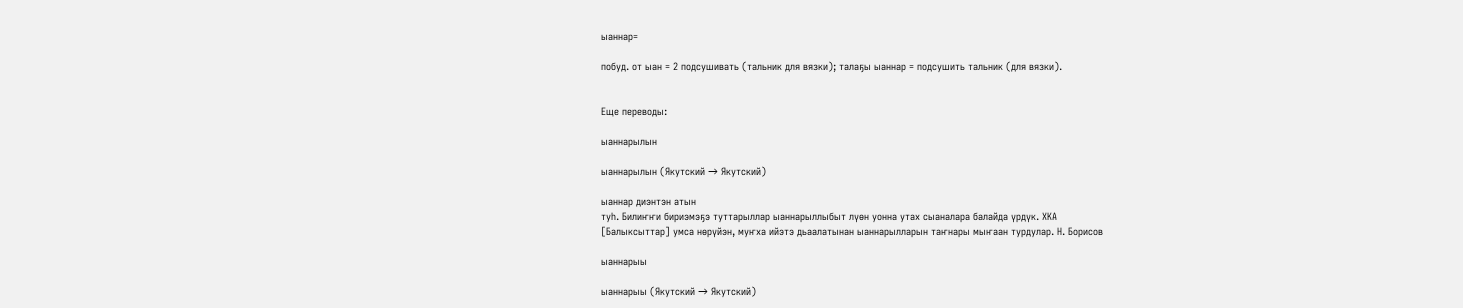ыаннар=

побуд. от ыан = 2 подсушивать (тальник для вязки); талаҕы ыаннар = подсушить тальник (для вязки).


Еще переводы:

ыаннарылын

ыаннарылын (Якутский → Якутский)

ыаннар диэнтэн атын
туһ. Билиҥҥи бириэмэҕэ туттарыллар ыаннарыллыбыт лүөн уонна утах сыаналара балайда үрдүк. ХКА
[Балыксыттар] умса нөрүйэн, муҥха ийэтэ дьаалатынан ыаннарылларын таҥнары мыҥаан турдулар. Н. Борисов

ыаннарыы

ыаннарыы (Якутский → Якутский)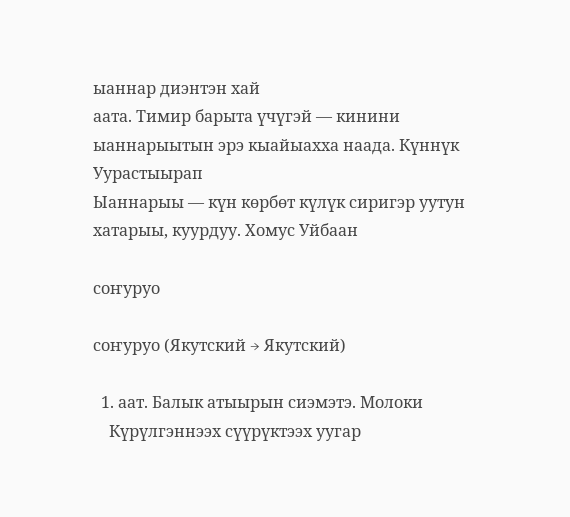ыаннар диэнтэн хай
аата. Тимир барыта үчүгэй — кинини ыаннарыытын эрэ кыайыахха наада. Күннүк Уурастыырап
Ыаннарыы — күн көрбөт күлүк сиригэр уутун хатарыы, куурдуу. Хомус Уйбаан

соҥуруо

соҥуруо (Якутский → Якутский)

  1. аат. Балык атыырын сиэмэтэ. Молоки
    Күрүлгэннээх сүүрүктээх уугар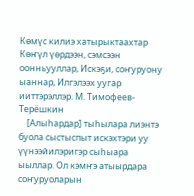Көмүс килиэ хатырыктаахтар Көҥүл үөрдээн, сэмсээн оонньууллар, Искэҕи, соҥуруону ыаннар, Илгэлээх уугар ииттэрэллэр. М. Тимофеев-Терёшкин
    [Алыһардар] тыһылара лиэнтэ буола сыстыспыт искэхтэри уу үүнээйилэригэр сыһыара ыыллар. Ол кэмҥэ атыырдара соҥуруоларын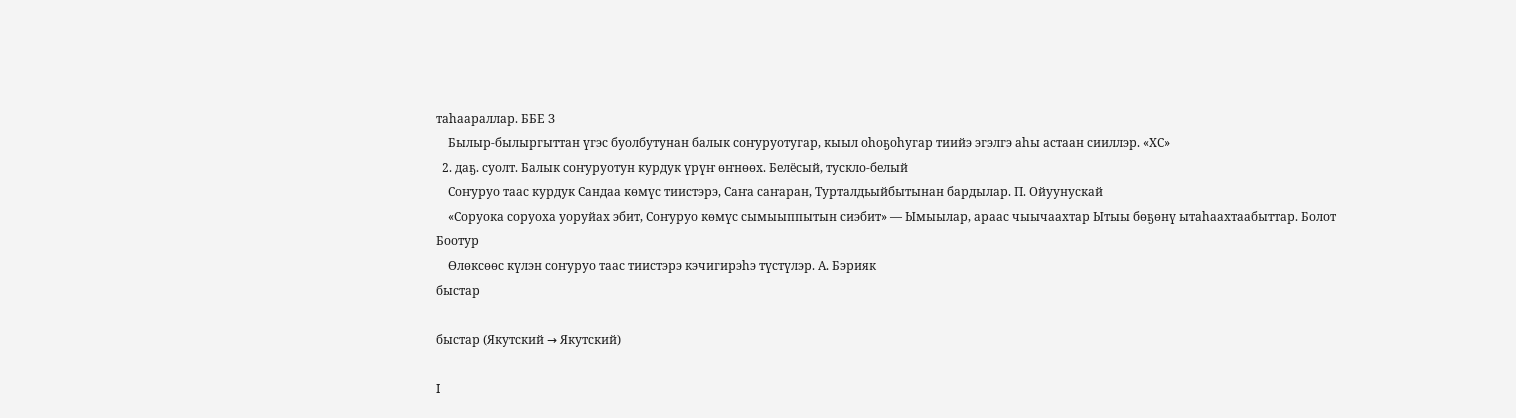таһаараллар. ББЕ З
    Былыр-былыргыттан үгэс буолбутунан балык соҥуруотугар, кыыл оһоҕоһугар тиийэ эгэлгэ аһы астаан сииллэр. «ХС»
  2. даҕ. суолт. Балык соҥуруотун курдук үрүҥ өҥнөөх. Белёсый, тускло-белый
    Соҥуруо таас курдук Сандаа көмүс тиистэрэ, Саҥа саҥаран, Турталдьыйбытынан бардылар. П. Ойуунускай
    «Соруока соруоха уоруйах эбит, Соҥуруо көмүс сымыыппытын сиэбит» — Ымыылар, араас чыычаахтар Ытыы бөҕөнү ытаһаахтаабыттар. Болот Боотур
    Өлөксөөс күлэн соҥуруо таас тиистэрэ кэчигирэһэ түстүлэр. А. Бэрияк
быстар

быстар (Якутский → Якутский)

I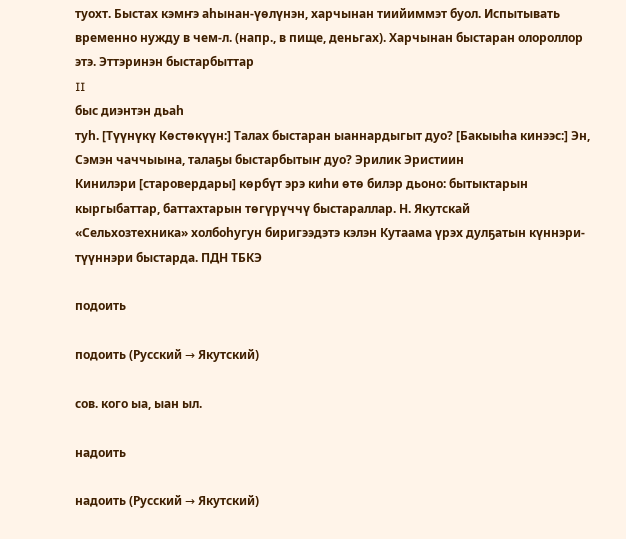туохт. Быстах кэмҥэ аһынан-үөлүнэн, харчынан тиийиммэт буол. Испытывать временно нужду в чем-л. (напр., в пище, деньгах). Харчынан быстаран олороллор этэ. Эттэринэн быстарбыттар
II
быс диэнтэн дьаһ
туһ. [Түүнүкү Көстөкүүн:] Талах быстаран ыаннардыгыт дуо? [Бакыыһа кинээс:] Эн, Сэмэн чаччыына, талаҕы быстарбытыҥ дуо? Эрилик Эристиин
Кинилэри [старовердары] көрбүт эрэ киһи өтө билэр дьоно: бытыктарын кыргыбаттар, баттахтарын төгүрүччү быстараллар. Н. Якутскай
«Сельхозтехника» холбоһугун биригээдэтэ кэлэн Кутаама үрэх дулҕатын күннэри-түүннэри быстарда. ПДН ТБКЭ

подоить

подоить (Русский → Якутский)

сов. кого ыа, ыан ыл.

надоить

надоить (Русский → Якутский)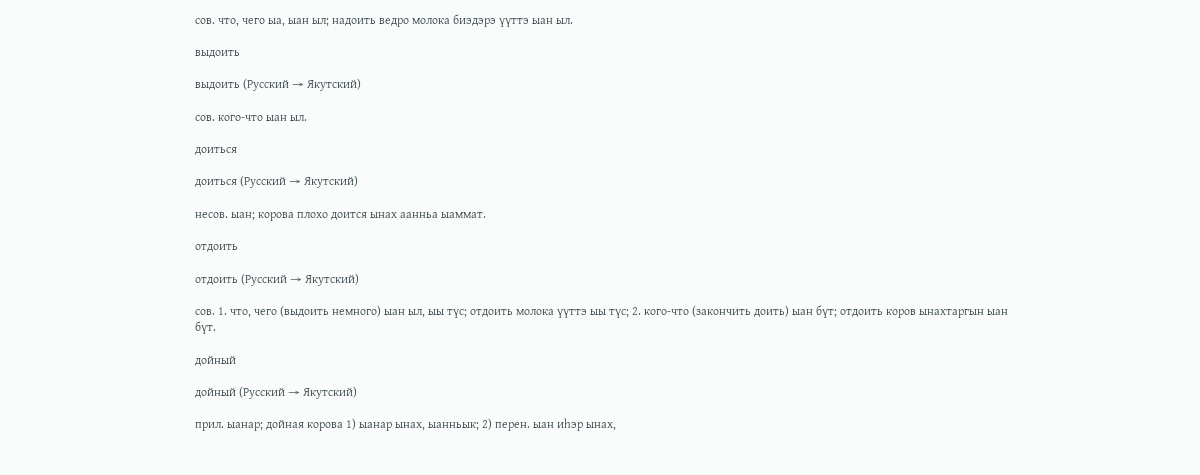сов. что, чего ыа, ыан ыл; надоить ведро молока биэдэрэ үүттэ ыан ыл.

выдоить

выдоить (Русский → Якутский)

сов. кого-что ыан ыл.

доиться

доиться (Русский → Якутский)

несов. ыан; корова плохо доится ынах аанньа ыаммат.

отдоить

отдоить (Русский → Якутский)

сов. 1. что, чего (выдоить немного) ыан ыл, ыы түс; отдоить молока үүттэ ыы түс; 2. кого-что (закончить доить) ыан бүт; отдоить коров ынахтаргын ыан бүт.

дойный

дойный (Русский → Якутский)

прил. ыанар; дойная корова 1) ыанар ынах, ыанньык; 2) перен. ыан иһэр ынах,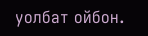уолбат ойбон.